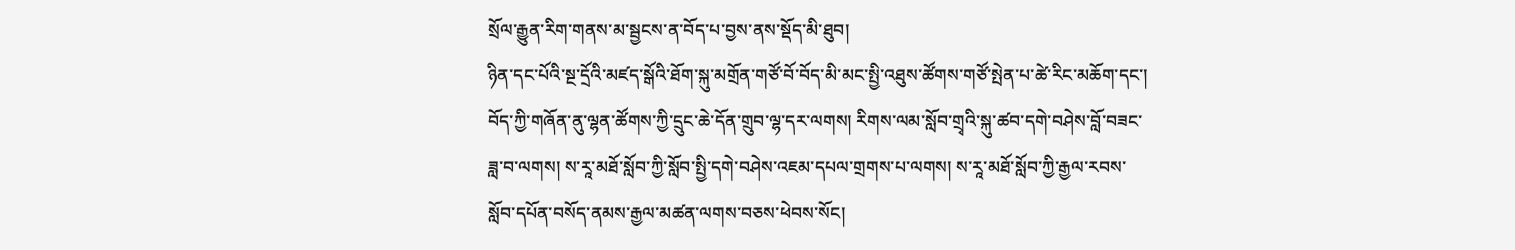སྲོལ་རྒྱུན་རིག་གནས་མ་སྦྱངས་ན་བོད་པ་བྱས་ནས་སྡོད་མི་ཐུབ།
ཉིན་དང་པོའི་སྔ་དྲོའི་མཛད་སྒོའི་ཐོག་སྐུ་མགྲོན་གཙོ་བོ་བོད་མི་མང་སྤྱི་འཐུས་ཚོགས་གཙོ་སྤེན་པ་ཚེ་རིང་མཆོག་དང་། བོད་ཀྱི་གཞོན་ནུ་ལྷན་ཚོགས་ཀྱི་དྲུང་ཆེ་དོན་གྲུབ་ལྷ་དར་ལགས། རིགས་ལམ་སློབ་གྲྭའི་སྐུ་ཚབ་དགེ་བཤེས་བློ་བཟང་ཟླ་བ་ལགས། ས་རཱ་མཐོ་སློབ་ཀྱི་སློབ་སྤྱི་དགེ་བཤེས་འཇམ་དཔལ་གྲགས་པ་ལགས། ས་རཱ་མཐོ་སློབ་ཀྱི་རྒྱལ་རབས་སློབ་དཔོན་བསོད་ནམས་རྒྱལ་མཚན་ལགས་བཅས་ཕེབས་སོང།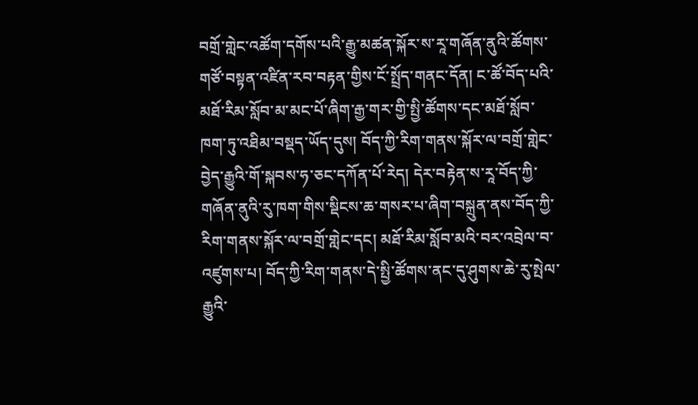བགྲོ་གླེང་འཚོག་དགོས་པའི་རྒྱུ་མཚན་སྐོར་ས་རཱ་གཞོན་ནུའི་ཚོགས་གཙོ་བསྟན་འཛིན་རབ་བརྟན་གྱིས་ངོ་སྤྲོད་གནང་དོན། ང་ཚོ་བོད་པའི་མཐོ་རིམ་སློབ་མ་མང་པོ་ཞིག་རྒྱ་གར་གྱི་སྤྱི་ཚོགས་དང་མཐོ་སློབ་ཁག་ཏུ་འཐིམ་བསྡད་ཡོད་དུས། བོད་ཀྱི་རིག་གནས་སྐོར་ལ་བགྲོ་གླེང་བྱེད་རྒྱུའི་གོ་སྐབས་ཧ་ཅང་དཀོན་པོ་རེད། དེར་བརྟེན་ས་རཱ་བོད་ཀྱི་གཞོན་ནུའི་རུ་ཁག་གིས་སྡིངས་ཆ་གསར་པ་ཞིག་བསྐྲུན་ནས་བོད་ཀྱི་རིག་གནས་སྐོར་ལ་བགྲོ་གླེང་དང། མཐོ་རིམ་སློབ་མའི་བར་འབྲེལ་བ་འཛུགས་པ། བོད་ཀྱི་རིག་གནས་དེ་སྤྱི་ཚོགས་ནང་དུ་ཤུགས་ཆེ་རུ་སྤེལ་རྒྱུའི་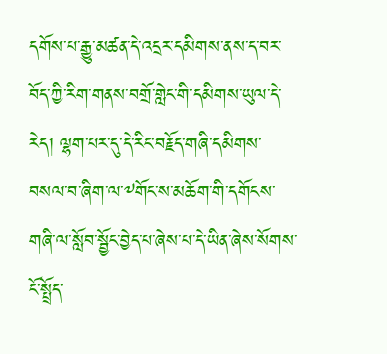དགོས་པ་རྒྱུ་མཚན་དེ་འདྲར་དམིགས་ནས་ད་བར་བོད་ཀྱི་རིག་གནས་བགྲོ་གླེང་གི་དམིགས་ཡུལ་དེ་རེད། ལྷག་པར་དུ་དེ་རིང་བརྗོད་གཞི་དམིགས་བསལ་བ་ཞིག་ལ་༸གོང་ས་མཆོག་གི་དགོངས་གཞི་ལ་སློབ་སྦྱོང་བྱེད་པ་ཞེས་པ་དེ་ཡིན་ཞེས་སོགས་ངོ་སྤྲོད་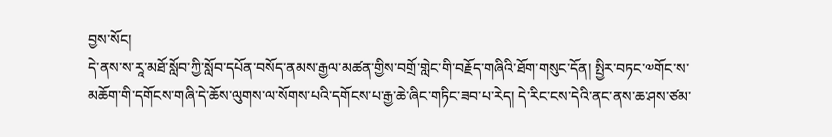བྱས་སོང།
དེ་ནས་ས་རཱ་མཐོ་སློབ་ཀྱི་སློབ་དཔོན་བསོད་ནམས་རྒྱལ་མཚན་གྱིས་བགྲོ་གླེང་གི་བརྗོད་གཞིའི་ཐོག་གསུང་དོན། སྤྱིར་བཏང་༧གོང་ས་མཆོག་གི་དགོངས་གཞི་དེ་ཆོས་ལུགས་ལ་སོགས་པའི་དགོངས་པ་རྒྱ་ཆེ་ཞིང་གཏིང་ཟབ་པ་རེད། དེ་རིང་ངས་དེའི་ནང་ནས་ཆ་ཤས་ཙམ་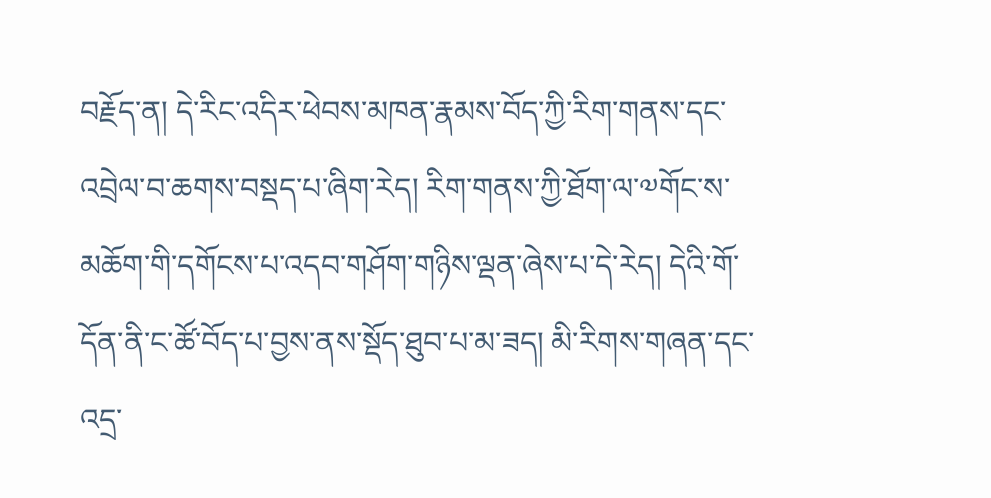བརྗོད་ན། དེ་རིང་འདིར་ཕེབས་མཁན་རྣམས་བོད་ཀྱི་རིག་གནས་དང་འབྲེལ་བ་ཆགས་བསྡད་པ་ཞིག་རེད། རིག་གནས་ཀྱི་ཐོག་ལ་༧གོང་ས་མཆོག་གི་དགོངས་པ་འདབ་གཤོག་གཉིས་ལྡན་ཞེས་པ་དེ་རེད། དེའི་གོ་དོན་ནི་ང་ཚོ་བོད་པ་བྱས་ནས་སྡོད་ཐུབ་པ་མ་ཟད། མི་རིགས་གཞན་དང་འདྲ་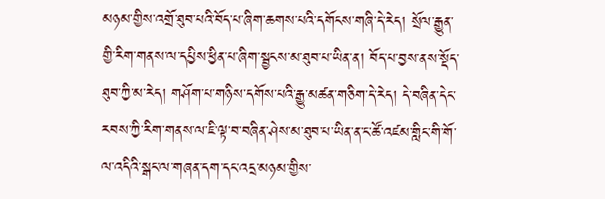མཉམ་གྱིས་འགྲོ་ཐུབ་པའི་བོད་པ་ཞིག་ཆགས་པའི་དགོངས་གཞི་དེ་རེད། སྲོལ་རྒྱུན་གྱི་རིག་གནས་ལ་དཔྱིས་ཕྱིན་པ་ཞིག་སྦྱངས་མ་ཐུབ་པ་ཡིན་ན། བོད་པ་བྱས་ནས་སྡོད་ཐུབ་ཀྱི་མ་རེད། གཤོག་པ་གཉིས་དགོས་པའི་རྒྱུ་མཚན་གཅིག་དེ་རེད། དེ་བཞིན་དེང་རབས་ཀྱི་རིག་གནས་ལ་ཇི་ལྟ་བ་བཞིན་ཤེས་མ་ཐུབ་པ་ཡིན་ན་ང་ཚོ་འཛམ་གླིང་གི་གོ་ལ་འདིའི་སྒང་ལ་གཞན་དག་དང་འདྲ་མཉམ་གྱིས་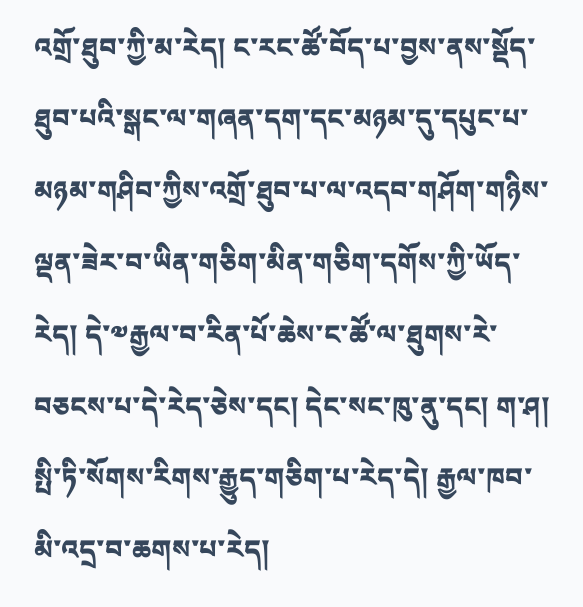འགྲོ་ཐུབ་ཀྱི་མ་རེད། ང་རང་ཚོ་བོད་པ་བྱས་ནས་སྡོད་ཐུབ་པའི་སྒང་ལ་གཞན་དག་དང་མཉམ་དུ་དཔུང་པ་མཉམ་གཤིབ་ཀྱིས་འགྲོ་ཐུབ་པ་ལ་འདབ་གཤོག་གཉིས་ལྡན་ཟེར་བ་ཡིན་གཅིག་མིན་གཅིག་དགོས་ཀྱི་ཡོད་རེད། དེ་༧རྒྱལ་བ་རིན་པོ་ཆེས་ང་ཚོ་ལ་ཐུགས་རེ་བཅངས་པ་དེ་རེད་ཅེས་དང། དེང་སང་ཁུ་ནུ་དང། ག་ཤ། སྤི་ཏི་སོགས་རིགས་རྒྱུད་གཅིག་པ་རེད་དེ། རྒྱལ་ཁབ་མི་འདྲ་བ་ཆགས་པ་རེད།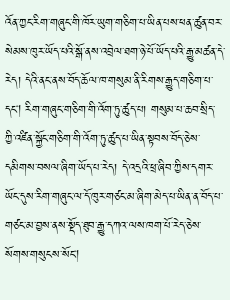འོན་ཀྱང་རིག་གཞུང་གི་ཁོར་ཡུག་གཅིག་པ་ཡིན་པས་ཕན་ཚུན་བར་སེམས་ཁུར་ཡོད་པའི་སྒོ་ནས་འབྲེལ་ཐག་ཉེ་པོ་ཡོད་པའི་རྒྱུ་མཚན་དེ་རེད། དེའི་ནང་ནས་བོད་ཆོལ་ཁ་གསུམ་ནི་རིགས་རྒྱུད་གཅིག་པ་དང། རིག་གཞུང་གཅིག་གི་འོག་ཏུ་ཚུད་པ། གསུམ་པ་ཆབ་སྲིད་ཀྱི་འཛིན་སྐྱོང་གཅིག་གི་འོག་ཏུ་ཚུད་པ་ཡིན་སྟབས་བོད་ཅེས་དམིགས་བསལ་ཞིག་ཡོད་པ་རེད། དེ་འདྲའི་ཕྲ་ཞིབ་ཀྱིས་དགར་ཡོང་དུས་རིག་གཞུང་ལ་དོ་ཁུར་གཙང་མ་ཞིག་མེད་པ་ཡིན་ན་བོད་པ་གཙང་མ་བྱས་ནས་སྡོད་ཐུབ་རྒྱུ་དཀའ་ལས་ཁག་པོ་རེད་ཅེས་སོགས་གསུངས་སོང།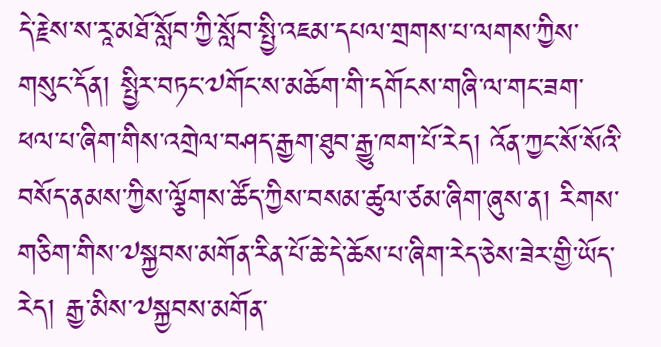དེ་རྗེས་ས་རཱ་མཐོ་སློབ་ཀྱི་སློབ་སྤྱི་འཇམ་དཔལ་གྲགས་པ་ལགས་ཀྱིས་གསུང་དོན། སྤྱིར་བཏང་༧གོང་ས་མཆོག་གི་དགོངས་གཞི་ལ་གང་ཟག་ཕལ་པ་ཞིག་གིས་འགྲེལ་བཤད་རྒྱག་ཐུབ་རྒྱུ་ཁག་པོ་རེད། འོན་ཀྱང་སོ་སོའི་བསོད་ནམས་ཀྱིས་ལྕོགས་ཚོད་ཀྱིས་བསམ་ཚུལ་ཙམ་ཞིག་ཞུས་ན། རིགས་གཅིག་གིས་༧སྐྱབས་མགོན་རིན་པོ་ཆེ་དེ་ཆོས་པ་ཞིག་རེད་ཅེས་ཟེར་གྱི་ཡོད་རེད། རྒྱ་མིས་༧སྐྱབས་མགོན་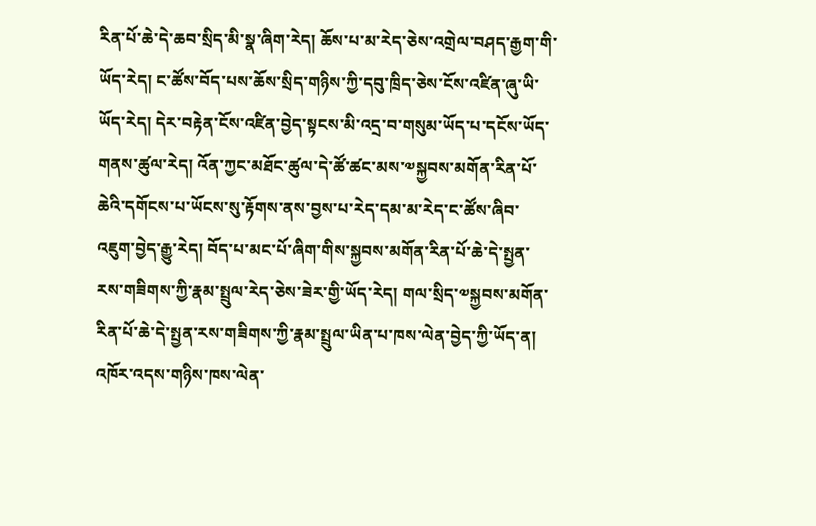རིན་པོ་ཆེ་དེ་ཆབ་སྲིད་མི་སྣ་ཞིག་རེད། ཆོས་པ་མ་རེད་ཅེས་འགྲེལ་བཤད་རྒྱག་གི་ཡོད་རེད། ང་ཚོས་བོད་པས་ཆོས་སྲིད་གཉིས་ཀྱི་དབུ་ཁྲིད་ཅེས་ངོས་འཛིན་ཞུ་ཡི་ཡོད་རེད། དེར་བརྟེན་ངོས་འཛིན་བྱེད་སྟངས་མི་འདྲ་བ་གསུམ་ཡོད་པ་དངོས་ཡོད་གནས་ཚུལ་རེད། འོན་ཀྱང་མཐོང་ཚུལ་དེ་ཚོ་ཚང་མས་༧སྐྱབས་མགོན་རིན་པོ་ཆེའི་དགོངས་པ་ཡོངས་སུ་རྟོགས་ནས་བྱས་པ་རེད་དམ་མ་རེད་ང་ཚོས་ཞིབ་འཇུག་བྱེད་རྒྱུ་རེད། བོད་པ་མང་པོ་ཞིག་གིས་སྐྱབས་མགོན་རིན་པོ་ཆེ་དེ་སྤྱན་རས་གཟིགས་ཀྱི་རྣམ་སྤྲུལ་རེད་ཅེས་ཟེར་གྱི་ཡོད་རེད། གལ་སྲིད་༧སྐྱབས་མགོན་རིན་པོ་ཆེ་དེ་སྤྱན་རས་གཟིགས་ཀྱི་རྣམ་སྤྲུལ་ཡིན་པ་ཁས་ལེན་བྱེད་ཀྱི་ཡོད་ན། འཁོར་འདས་གཉིས་ཁས་ལེན་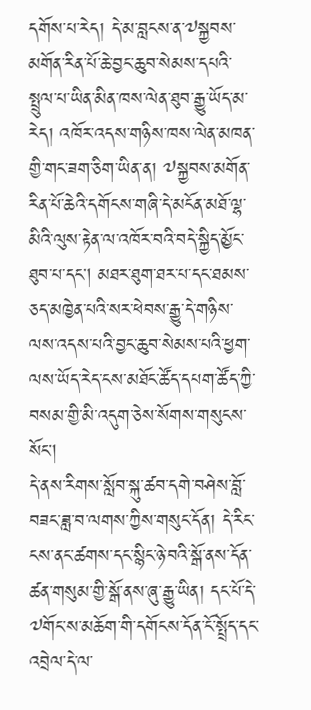དགོས་པ་རེད། དེ་མ་བླངས་ན་༧སྐྱབས་མགོན་རིན་པོ་ཆེ་བྱང་ཆུབ་སེམས་དཔའི་སྤྲུལ་པ་ཡིན་མིན་ཁས་ལེན་ཐུབ་རྒྱུ་ཡོད་མ་རེད། འཁོར་འདས་གཉིས་ཁས་ལེན་མཁན་གྱི་གང་ཟག་ཅིག་ཡིན་ན། ༧སྐྱབས་མགོན་རིན་པོ་ཆེའི་དགོངས་གཞི་དེ་མངོན་མཐོ་ལྷ་མིའི་ལུས་རྟེན་ལ་འཁོར་བའི་བདེ་སྐྱིད་མྱོང་ཐུབ་པ་དང། མཐར་ཐུག་ཐར་པ་དང་ཐམས་ཅད་མཁྱེན་པའི་སར་ཕེབས་རྒྱུ་དེ་གཉིས་ལས་འདས་པའི་བྱང་ཆུབ་སེམས་པའི་ཕྱག་ལས་ཡོད་རེད་ངས་མཐོང་ཚོད་དཔག་ཚོད་ཀྱི་བསམ་གྱི་མི་འདུག་ཅེས་སོགས་གསུངས་སོང།
དེ་ནས་རིགས་སློབ་སྐུ་ཚབ་དགེ་བཤེས་བློ་བཟང་ཟླ་བ་ལགས་ཀྱིས་གསུང་དོན། དེ་རིང་ངས་ནང་ཚགས་དང་སྙིང་ཉེ་བའི་སྒོ་ནས་དོན་ཚན་གསུམ་གྱི་སྒོ་ནས་ཞུ་རྒྱུ་ཡིན། དང་པོ་དེ་༧གོང་ས་མཆོག་གི་དགོངས་དོན་ངོ་སྤྲོད་དང་འབྲེལ་དེ་ལ་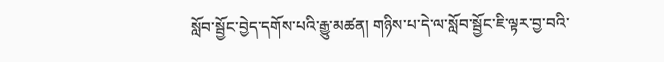སློབ་སྦྱོང་བྱེད་དགོས་པའི་རྒྱུ་མཚན། གཉིས་པ་དེ་ལ་སློབ་སྦྱོང་ཇི་ལྟར་བྱ་བའི་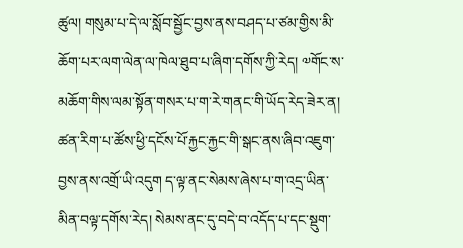ཚུལ། གསུམ་པ་དེ་ལ་སློབ་སྦྱོང་བྱས་ནས་བཤད་པ་ཙམ་གྱིས་མི་ཆོག་པར་ལག་ལེན་ལ་ཁེལ་ཐུབ་པ་ཞིག་དགོས་ཀྱི་རེད། ༧གོང་ས་མཆོག་གིས་ལམ་སྟོན་གསར་པ་ག་རེ་གནང་གི་ཡོད་རེད་ཟེར་ན། ཚན་རིག་པ་ཚོས་ཕྱི་དངོས་པོ་རྐྱང་རྐྱང་གི་སྒང་ནས་ཞིབ་འཇུག་བྱས་ནས་འགྲོ་ཡི་འདུག ད་ལྟ་ནང་སེམས་ཞེས་པ་ག་འདྲ་ཡིན་མིན་བལྟ་དགོས་རེད། སེམས་ནང་དུ་བདེ་བ་འདོད་པ་དང་སྡུག་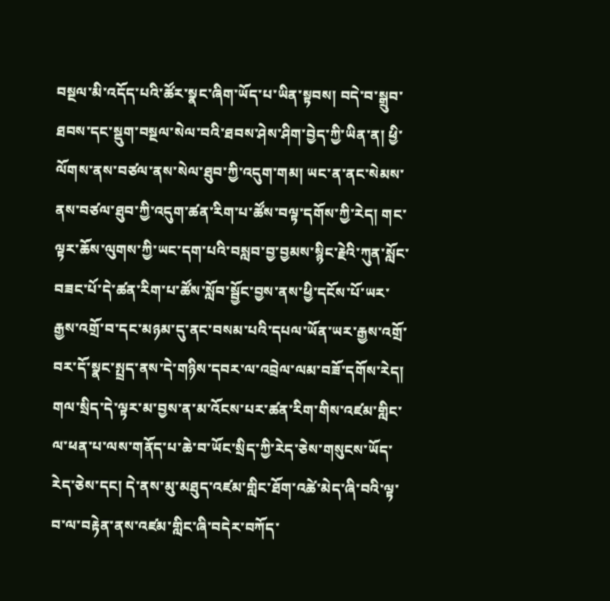བསྔལ་མི་འདོད་པའི་ཚོར་སྣང་ཞིག་ཡོད་པ་ཡིན་སྟབས། བདེ་བ་སྒྲུབ་ཐབས་དང་སྡུག་བསྔལ་སེལ་བའི་ཐབས་ཤེས་ཤིག་བྱེད་ཀྱི་ཡིན་ན། ཕྱི་ལོགས་ནས་བཙལ་ནས་སེལ་ཐུབ་ཀྱི་འདུག་གམ། ཡང་ན་ནང་སེམས་ནས་བཙལ་ཐུབ་ཀྱི་འདུག་ཚན་རིག་པ་ཚོས་བལྟ་དགོས་ཀྱི་རེད། གང་ལྟར་ཆོས་ལུགས་ཀྱི་ཡང་དག་པའི་བསླབ་བྱ་བྱམས་སྙིང་རྗེའི་ཀུན་སློང་བཟང་པོ་དེ་ཚན་རིག་པ་ཚོས་སློབ་སྦྱོང་བྱས་ནས་ཕྱི་དངོས་པོ་ཡར་རྒྱས་འགྲོ་བ་དང་མཉམ་དུ་ནང་བསམ་པའི་དཔལ་ཡོན་ཡར་རྒྱས་འགྲོ་བར་དོ་སྣང་སྤྲད་ནས་དེ་གཉིས་དབར་ལ་འབྲེལ་ལམ་བཟོ་དགོས་རེད། གལ་སྲིད་དེ་ལྟར་མ་བྱས་ན་མ་འོངས་པར་ཚན་རིག་གིས་འཛམ་གླིང་ལ་ཕན་པ་ལས་གནོད་པ་ཆེ་བ་ཡོང་སྲིད་ཀྱི་རེད་ཅེས་གསུངས་ཡོད་རེད་ཅེས་དང། དེ་ནས་མུ་མཐུད་འཛམ་གླིང་ཐོག་འཚེ་མེད་ཞི་བའི་ལྟ་བ་ལ་བརྟེན་ནས་འཛམ་གླིང་ཞི་བདེར་བཀོད་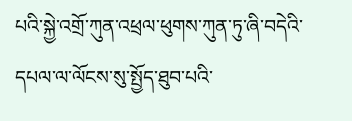པའི་སྐྱེ་འགྲོ་ཀུན་འཕྲལ་ཕུགས་ཀུན་ཏུ་ཞི་བདེའི་དཔལ་ལ་ལོངས་སུ་སྤྱོད་ཐུབ་པའི་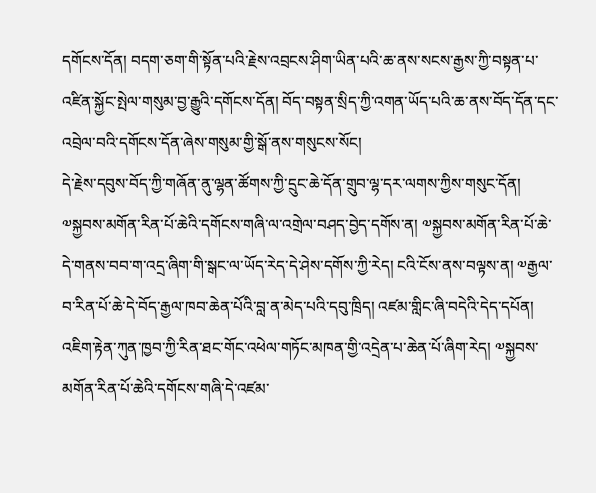དགོངས་དོན། བདག་ཅག་གི་སྟོན་པའི་རྗེས་འབྲངས་ཤིག་ཡིན་པའི་ཆ་ནས་སངས་རྒྱས་ཀྱི་བསྟན་པ་འཛིན་སྐྱོང་སྤེལ་གསུམ་བྱ་རྒྱུའི་དགོངས་དོན། བོད་བསྟན་སྲིད་ཀྱི་འགན་ཡོད་པའི་ཆ་ནས་བོད་དོན་དང་འབྲེལ་བའི་དགོངས་དོན་ཞེས་གསུམ་གྱི་སྒོ་ནས་གསུངས་སོང།
དེ་རྗེས་དབུས་བོད་ཀྱི་གཞོན་ནུ་ལྷན་ཚོགས་ཀྱི་དྲུང་ཆེ་དོན་གྲུབ་ལྷ་དར་ལགས་ཀྱིས་གསུང་དོན། ༧སྐྱབས་མགོན་རིན་པོ་ཆེའི་དགོངས་གཞི་ལ་འགྲེལ་བཤད་བྱེད་དགོས་ན། ༧སྐྱབས་མགོན་རིན་པོ་ཆེ་དེ་གནས་བབ་ག་འདྲ་ཞིག་གི་སྒང་ལ་ཡོད་རེད་དེ་ཤེས་དགོས་ཀྱི་རེད། ངའི་ངོས་ནས་བལྟས་ན། ༧རྒྱལ་བ་རིན་པོ་ཆེ་དེ་བོད་རྒྱལ་ཁབ་ཆེན་པོའི་བླ་ན་མེད་པའི་དབུ་ཁྲིད། འཛམ་གླིང་ཞི་བདེའི་དེད་དཔོན། འཇིག་རྟེན་ཀུན་ཁྱབ་ཀྱི་རིན་ཐང་གོང་འཕེལ་གཏོང་མཁན་གྱི་འདྲེན་པ་ཆེན་པོ་ཞིག་རེད། ༧སྐྱབས་མགོན་རིན་པོ་ཆེའི་དགོངས་གཞི་དེ་འཛམ་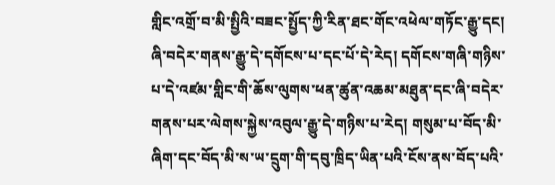གླིང་འགྲོ་བ་མི་སྤྱིའི་བཟང་སྤྱོད་ཀྱི་རིན་ཐང་གོང་འཕེལ་གཏོང་རྒྱུ་དང། ཞི་བདེར་གནས་རྒྱུ་དེ་དགོངས་པ་དང་པོ་དེ་རེད། དགོངས་གཞི་གཉིས་པ་དེ་འཛམ་གླིང་གི་ཆོས་ལུགས་ཕན་ཚུན་འཆམ་མཐུན་དང་ཞི་བདེར་གནས་པར་ལེགས་སྐྱེས་འབུལ་རྒྱུ་དེ་གཉིས་པ་རེད། གསུམ་པ་བོད་མི་ཞིག་དང་བོད་མི་ས་ཡ་དྲུག་གི་དབུ་ཁྲིད་ཡིན་པའི་ངོས་ནས་བོད་པའི་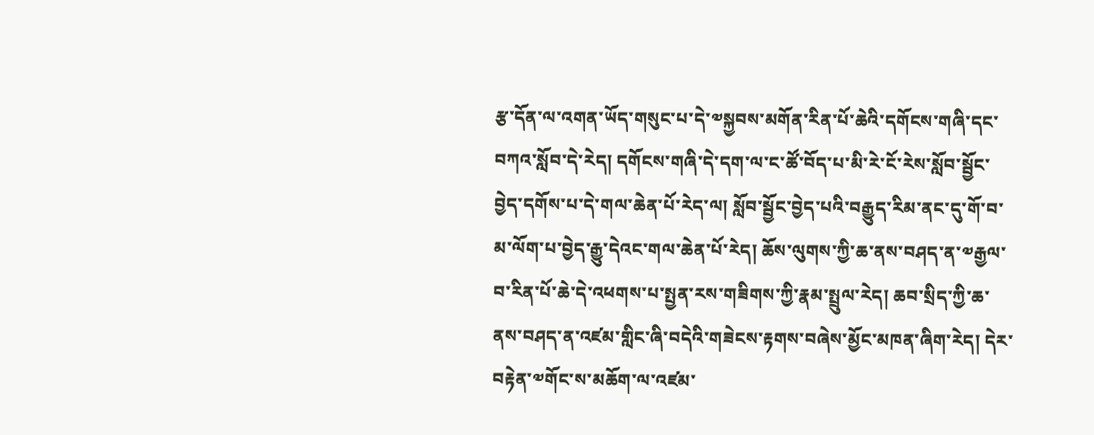རྩ་དོན་ལ་འགན་ཡོད་གསུང་པ་དེ་༧སྐྱབས་མགོན་རིན་པོ་ཆེའི་དགོངས་གཞི་དང་བཀའ་སློབ་དེ་རེད། དགོངས་གཞི་དེ་དག་ལ་ང་ཚོ་བོད་པ་མི་རེ་ངོ་རེས་སློབ་སྦྱོང་བྱེད་དགོས་པ་དེ་གལ་ཆེན་པོ་རེད་ལ། སློབ་སྦྱོང་བྱེད་པའི་བརྒྱུད་རིམ་ནང་དུ་གོ་བ་མ་ལོག་པ་བྱེད་རྒྱུ་དེའང་གལ་ཆེན་པོ་རེད། ཆོས་ལུགས་ཀྱི་ཆ་ནས་བཤད་ན་༧རྒྱལ་བ་རིན་པོ་ཆེ་དེ་འཕགས་པ་སྤྱན་རས་གཟིགས་ཀྱི་རྣམ་སྤྲུལ་རེད། ཆབ་སྲིད་ཀྱི་ཆ་ནས་བཤད་ན་འཛམ་གླིང་ཞི་བདེའི་གཟེངས་རྟགས་བཞེས་མྱོང་མཁན་ཞིག་རེད། དེར་བརྟེན་༧གོང་ས་མཆོག་ལ་འཛམ་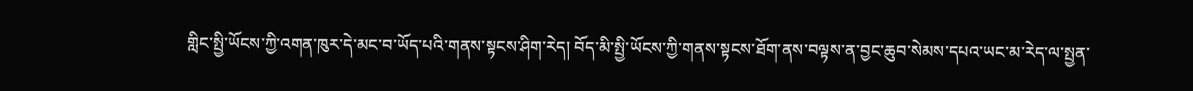གླིང་སྤྱི་ཡོངས་ཀྱི་འགན་ཁུར་དེ་མང་བ་ཡོད་པའི་གནས་སྟངས་ཤིག་རེད། བོད་མི་སྤྱི་ཡོངས་ཀྱི་གནས་སྟངས་ཐོག་ནས་བལྟས་ན་བྱང་ཆུབ་སེམས་དཔའ་ཡང་མ་རེད་ལ་སྤྱན་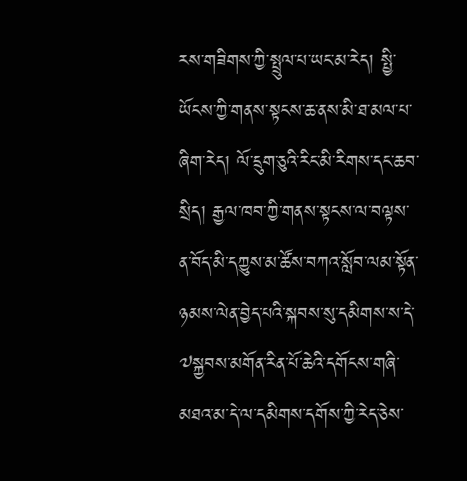རས་གཟིགས་ཀྱི་སྤྲུལ་པ་ཡང་མ་རེད། སྤྱི་ཡོངས་ཀྱི་གནས་སྟངས་ཆ་ནས་མི་ཐ་མལ་པ་ཞིག་རེད། ལོ་དྲུག་ཅུའི་རིང་མི་རིགས་དང་ཆབ་སྲིད། རྒྱལ་ཁབ་ཀྱི་གནས་སྟངས་ལ་བལྟས་ན་བོད་མི་དཀྱུས་མ་ཚོས་བཀའ་སློབ་ལམ་སྟོན་ཉམས་ལེན་བྱེད་པའི་སྐབས་སུ་དམིགས་ས་དེ་༧སྐྱབས་མགོན་རིན་པོ་ཆེའི་དགོངས་གཞི་མཐའ་མ་དེ་ལ་དམིགས་དགོས་ཀྱི་རེད་ཅེས་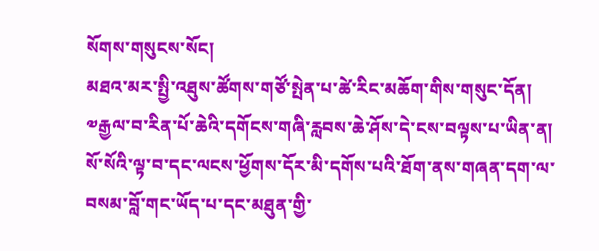སོགས་གསུངས་སོང།
མཐའ་མར་སྤྱི་འཐུས་ཚོགས་གཙོ་སྤེན་པ་ཚེ་རིང་མཆོག་གིས་གསུང་དོན། ༧རྒྱལ་བ་རིན་པོ་ཆེའི་དགོངས་གཞི་རླབས་ཆེ་ཤོས་དེ་ངས་བལྟས་པ་ཡིན་ན། སོ་སོའི་ལྟ་བ་དང་ལངས་ཕྱོགས་དོར་མི་དགོས་པའི་ཐོག་ནས་གཞན་དག་ལ་བསམ་བློ་གང་ཡོད་པ་དང་མཐུན་གྱི་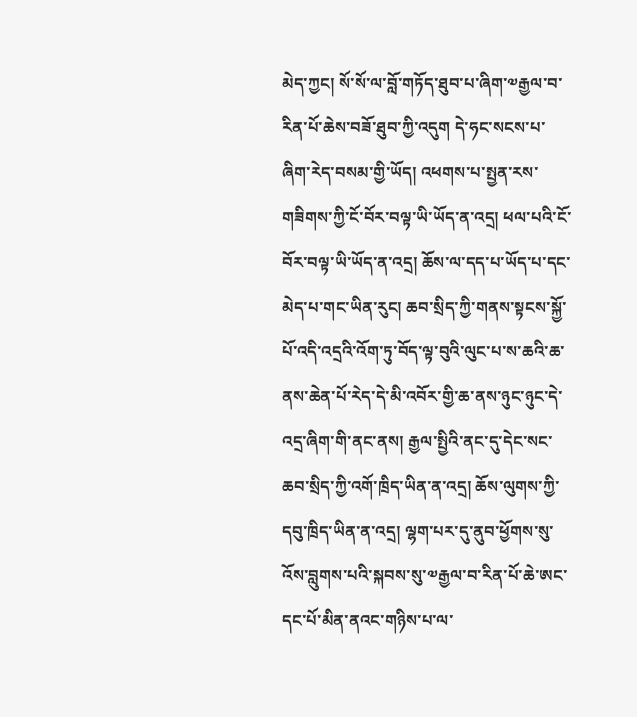མེད་ཀྱང། སོ་སོ་ལ་བློ་གཏོད་ཐུབ་པ་ཞིག་༧རྒྱལ་བ་རིན་པོ་ཆེས་བཟོ་ཐུབ་ཀྱི་འདུག དེ་ཧང་སངས་པ་ཞིག་རེད་བསམ་གྱི་ཡོད། འཕགས་པ་སྤྱན་རས་གཟིགས་ཀྱི་ངོ་བོར་བལྟ་ཡི་ཡོད་ན་འདྲ། ཕལ་པའི་ངོ་བོར་བལྟ་ཡི་ཡོད་ན་འདྲ། ཆོས་ལ་དད་པ་ཡོད་པ་དང་མེད་པ་གང་ཡིན་རུང། ཆབ་སྲིད་ཀྱི་གནས་སྟངས་སྐྱོ་པོ་འདི་འདྲའི་འོག་ཏུ་བོད་ལྟ་བུའི་ལུང་པ་ས་ཆའི་ཆ་ནས་ཆེན་པོ་རེད་དེ་མི་འབོར་གྱི་ཆ་ནས་ཉུང་ཉུང་དེ་འདྲ་ཞིག་གི་ནང་ནས། རྒྱལ་སྤྱིའི་ནང་དུ་དེང་སང་ཆབ་སྲིད་ཀྱི་འགོ་ཁྲིད་ཡིན་ན་འདྲ། ཆོས་ལུགས་ཀྱི་དབུ་ཁྲིད་ཡིན་ན་འདྲ། ལྷག་པར་དུ་ནུབ་ཕྱོགས་སུ་འོས་བླུགས་པའི་སྐབས་སུ་༧རྒྱལ་བ་རིན་པོ་ཆེ་ཨང་དང་པོ་མིན་ནའང་གཉིས་པ་ལ་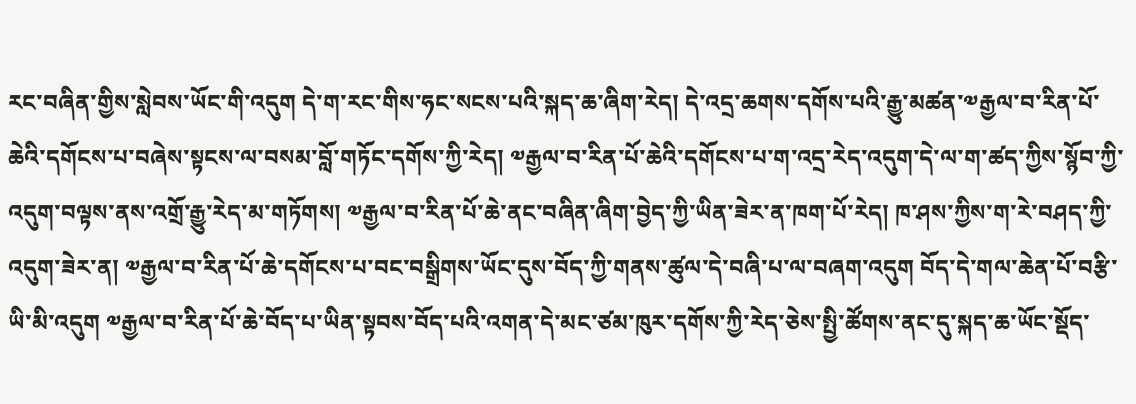རང་བཞིན་གྱིས་སླེབས་ཡོང་གི་འདུག དེ་ག་རང་གིས་ཧང་སངས་པའི་སྐད་ཆ་ཞིག་རེད། དེ་འདྲ་ཆགས་དགོས་པའི་རྒྱུ་མཚན་༧རྒྱལ་བ་རིན་པོ་ཆེའི་དགོངས་པ་བཞེས་སྟངས་ལ་བསམ་བློ་གཏོང་དགོས་ཀྱི་རེད། ༧རྒྱལ་བ་རིན་པོ་ཆེའི་དགོངས་པ་ག་འདྲ་རེད་འདུག་དེ་ལ་ག་ཚད་ཀྱིས་སྙོབ་ཀྱི་འདུག་བལྟས་ནས་འགྲོ་རྒྱུ་རེད་མ་གཏོགས། ༧རྒྱལ་བ་རིན་པོ་ཆེ་ནང་བཞིན་ཞིག་བྱེད་ཀྱི་ཡིན་ཟེར་ན་ཁག་པོ་རེད། ཁ་ཤས་ཀྱིས་ག་རེ་བཤད་ཀྱི་འདུག་ཟེར་ན། ༧རྒྱལ་བ་རིན་པོ་ཆེ་དགོངས་པ་བང་བསྒྲིགས་ཡོང་དུས་བོད་ཀྱི་གནས་ཚུལ་དེ་བཞི་པ་ལ་བཞག་འདུག བོད་དེ་གལ་ཆེན་པོ་བརྩི་ཡི་མི་འདུག ༧རྒྱལ་བ་རིན་པོ་ཆེ་བོད་པ་ཡིན་སྟབས་བོད་པའི་འགན་དེ་མང་ཙམ་ཁུར་དགོས་ཀྱི་རེད་ཅེས་སྤྱི་ཚོགས་ནང་དུ་སྐད་ཆ་ཡོང་སྡོད་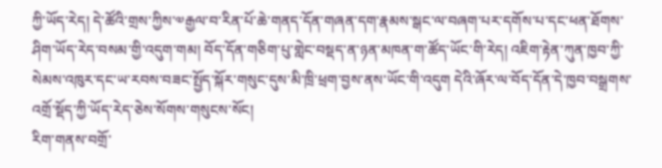ཀྱི་ཡོད་རེད། དེ་ཚོའི་གྲས་ཀྱིས་༧རྒྱལ་བ་རིན་པོ་ཆེ་གནད་དོན་གཞན་དག་རྣམས་སྒང་ལ་བཞག་པར་དགོས་པ་དང་ཕན་ཐོགས་ཤིག་ཡོད་རེད་བསམ་གྱི་འདུག་གམ། བོད་དོན་གཅིག་པུ་གླེང་བསྡད་ན་ཉན་མཁན་ག་ཚོད་ཡོང་གི་རེད། འཇིག་རྟེན་ཀུན་ཁྱབ་ཀྱི་སེམས་འཁུར་དང་ཡ་རབས་བཟང་སྤྱོད་སྐོར་གསུང་དུས་མི་ཁྲི་ཕྲག་བྱས་ནས་ཡོང་གི་འདུག དེའི་ཞོར་ལ་བོད་དོན་དེ་ཁྱབ་བསྒྲགས་འགྲོ་སྡོད་ཀྱི་ཡོད་རེད་ཅེས་སོགས་གསུངས་སོང།
རིག་གནས་བགྲོ་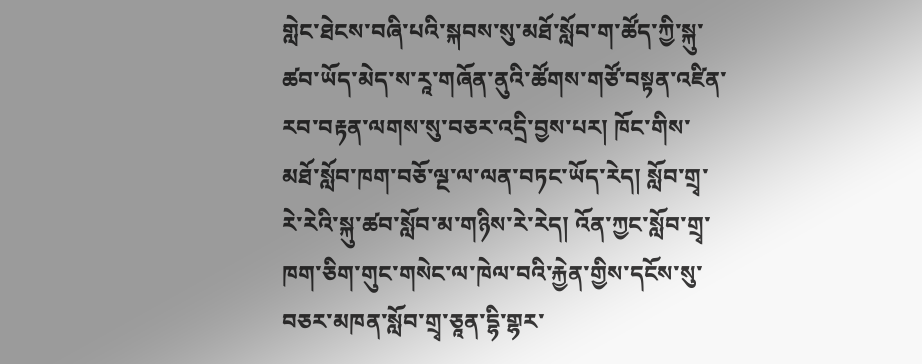གླེང་ཐེངས་བཞི་པའི་སྐབས་སུ་མཐོ་སློབ་ག་ཚོད་ཀྱི་སྐུ་ཚབ་ཡོད་མེད་ས་རཱ་གཞོན་ནུའི་ཚོགས་གཙོ་བསྟན་འཛིན་རབ་བརྟན་ལགས་སུ་བཅར་འདྲི་བྱས་པར། ཁོང་གིས་མཐོ་སློབ་ཁག་བཅོ་ལྔ་ལ་ལན་བཏང་ཡོད་རེད། སློབ་གྲྭ་རེ་རེའི་སྐུ་ཚབ་སློབ་མ་གཉིས་རེ་རེད། འོན་ཀྱང་སློབ་གྲྭ་ཁག་ཅིག་གུང་གསེང་ལ་ཁེལ་བའི་རྐྱེན་གྱིས་དངོས་སུ་བཅར་མཁན་སློབ་གྲྭ་ཅཱན་དྷི་གྷར་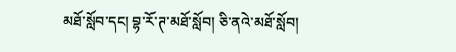མཐོ་སློབ་དང། བྷ་རོ་ཊ་མཐོ་སློབ། ཅི་ནའེ་མཐོ་སློབ།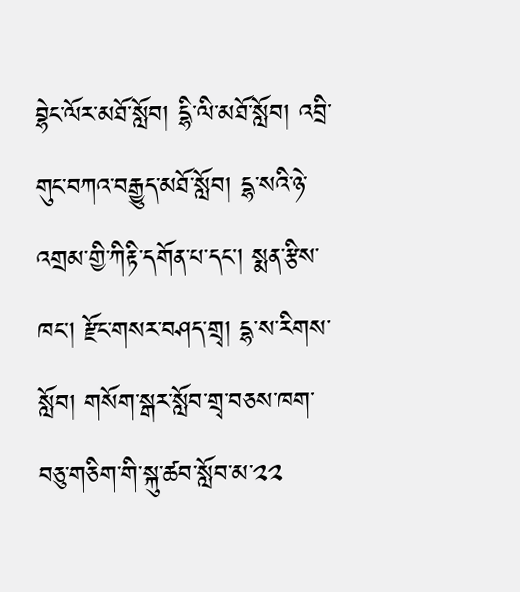བྷེང་ལོར་མཐོ་སློབ། དྷི་ལི་མཐོ་སློབ། འབྲི་གུང་བཀའ་བརྒྱུད་མཐོ་སློབ། དྷ་སའི་ཉེ་འགྲམ་གྱི་ཀིརྟི་དགོན་པ་དང། སྨན་རྩིས་ཁང། རྫོང་གསར་བཤད་གྲྭ། དྷ་ས་རིགས་སློབ། གསོག་སྒར་སློབ་གྲྭ་བཅས་ཁག་བཅུ་གཅིག་གི་སྐུ་ཚབ་སློབ་མ་༢༢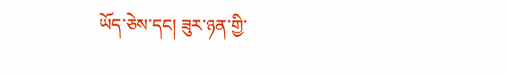ཡོད་ཅེས་དང། ཟུར་ཉན་གྱི་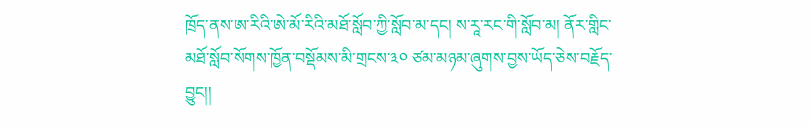ཁྲོད་ནས་ཨ་རིའི་ཨེ་མོ་རིའི་མཐོ་སློབ་ཀྱི་སློབ་མ་དང། ས་རཱ་རང་གི་སློབ་མ། ནོར་གླིང་མཐོ་སློབ་སོགས་ཁྱོན་བསྡོམས་མི་གྲངས་༣༠ ཙམ་མཉམ་ཞུགས་བྱས་ཡོད་ཅེས་བརྗོད་བྱུང།།